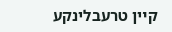קײן טרעבלינקע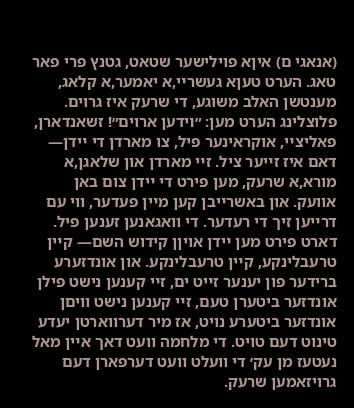(אנאגי ם) איןא פוילישער שטאט, גטנץ פרי פאר טאג. הערט טעןא געשרײ,א יאמער,א קלאג, מענטשן האלב משוגע, די שרעק איז גרוים. פלוצלינג הערט מען: ״ױדען ארוים״! זשאנדארן, פאליצײ, אוקראינער פיל, צו מארדן די ײדן— דאם איז זײער ציל. זײ מארדן און שלאגן,א מורא,א שרעק, מען פירט די ײדן צום באן אװעק. און באשרײבן קען מײן פעדער, װי עם דרײען זיך די רעדער. די װאגאנען זענען פיל. דארט פירט מען ײדן אויןן קידוש השם— קײן טרעבלינקע, קײן טרעבלינקע. און אונדזערע ברידער פון יענער זײט ים, זײ קענען נישט פילן אונדזער ביטערן טעם, זײ קענען נישט װיםן אונדזער ביטערע נויט, אז מיר דערװארטן יעדע טינוט דעם טויט. די מלחמה װעט דאך אײן מאל נעטעז מן עק׳ די װעלט װעט דערפארן דעם גרויזאמען שרעק.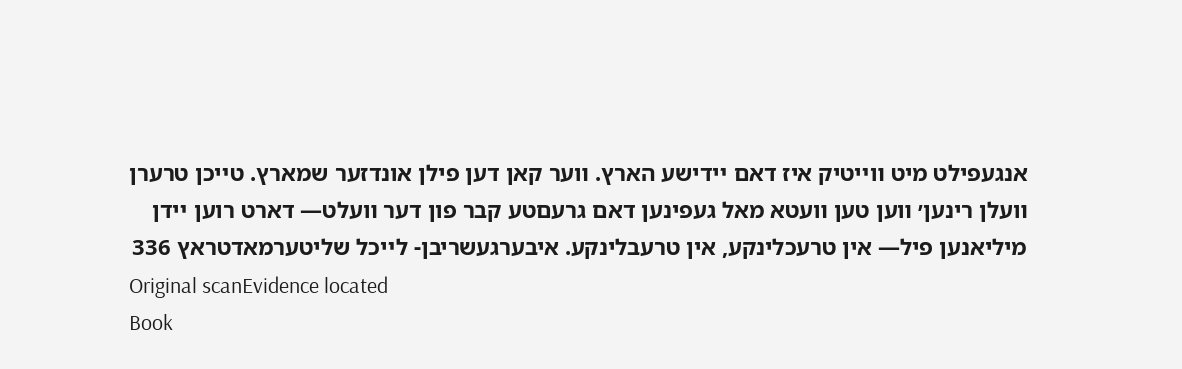אנגעפילט מיט װײטיק איז דאם ײדישע הארץ. װער קאן דען פילן אונדזער שמארץ. טײכן טרערן װעלן רינען׳ װען טען װעטא מאל געפינען דאם גרעםטע קבר פון דער װעלט— דארט רוען ײדן מיליאנען פיל— אין טרעכלינקע, אין טרעבלינקע. איבערגעשריבן- לײכל שליטערמאדטראץ 336
Original scanEvidence located
Book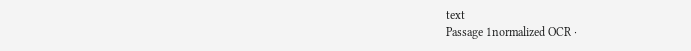text
Passage 1normalized OCR ·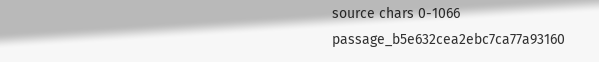source chars 0-1066
passage_b5e632cea2ebc7ca77a93160